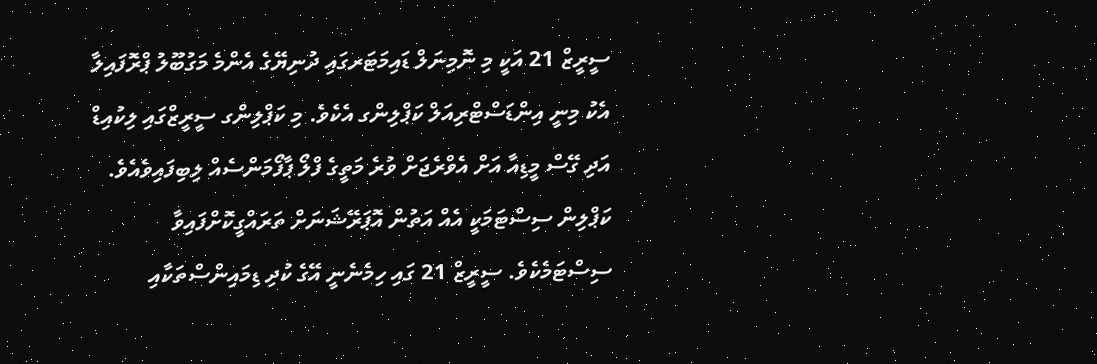ސީރީޒް 21 އަކީ މި ނޮމިނަލް ޑައިމަޓަރގައި ދުނިޔޭގެ އެންމެ މަގުބޫލު ޕްރޮފައިލާ އެކު މިނީ އިންޑަސްޓްރިއަލް ކަޕްލިންގ އެކެވެ. މި ކަޕްލިންގ ސީރީޒްގައި ލިކުއިޑް އަދި ގޭސް މީޑިއާ އަށް އެވްރެޖަށް ވުރެ މަތީގެ ފްލޯ ޕާފޯމަންސެއް ލިބިފައިވެއެވެ.
ކަޕްލިން ސިސްޓަމަކީ އެއް އަތުން އޮޕަރޭޝަނަށް ތަރައްގީކޮށްފައިވާ ސިސްޓަމެކެވެ. ސީރީޒް 21 ގައި ހިމެނެނީ އޭގެ ކުދި ޑިމައިންސްތަކާއި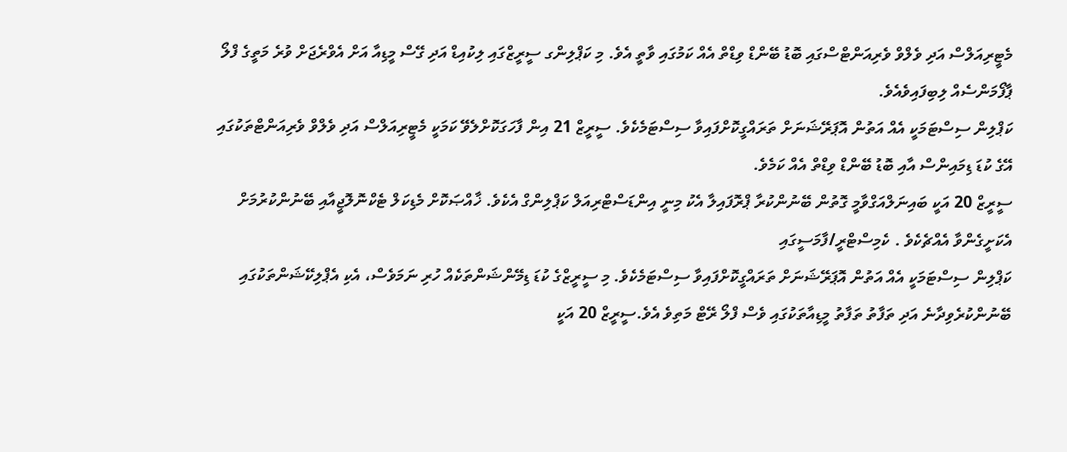މެޓީރިއަލްސް އަދި ވެލްވް ވެރިއަންޓްސްގައި ބޮޑު ބޭންޑް ވިޑްތް އެއް ކަމުގައި ވާތީ އެވެ. މި ކަޕްލިންގ ސީރީޒްގައި ލިކުއިޑް އަދި ގޭސް މީޑިއާ އަށް އެވްރެޖަށް ވުރެ މަތީގެ ފްލޯ ޕާފޯމަންސެއް ލިބިފައިވެއެވެ.
ކަޕްލިން ސިސްޓަމަކީ އެއް އަތުން އޮޕަރޭޝަނަށް ތަރައްގީކޮށްފައިވާ ސިސްޓަމެކެވެ. ސީރީޒް 21 އިން ފާހަގަކޮށްލެވޭ ކަމަކީ މެޓީރިއަލްސް އަދި ވެލްވް ވެރިއަންޓްތަކުގައި އޭގެ ކުޑަ ޑިމައިންސް އާއި ބޮޑު ބޭންޑް ވިޑްތް އެއް ކަމެވެ.
ސީރީޒް 20 އަކީ ބައިނަލްއަގްވާމީ ގޮތުން ބޭނުންކުރާ ޕްރޮފައިލާ އެކު މިނީ އިންޑަސްޓްރިއަލް ކަޕްލިންގް އެކެވެ. ޚާއްޞަކޮށް މެޑިކަލް ޓެކްނޮލޮޖީއާއި ބޭނުންކުރުމަށް އެކަށީގެންވާ އެއްޗެކެވެ . ކެމިސްޓްރީ/ފާމަސީގައި
ކަޕްލިން ސިސްޓަމަކީ އެއް އަތުން އޮޕަރޭޝަނަށް ތަރައްގީކޮށްފައިވާ ސިސްޓަމެކެވެ. މި ސީރީޒްގެ ކުޑަ ޑިމޭންޝަންތަކެއް ހުރި ނަމަވެސް، އެކި އެޕްލިކޭޝަންތަކުގައި ބޭނުންކުރެވިދާނެ އަދި ތަފާތު ތަފާތު މީޑިއާތަކުގައި ވެސް ފްލޯ ރޭޓް މަތިވެ އެވެ.ސީރީޒް 20 އަކީ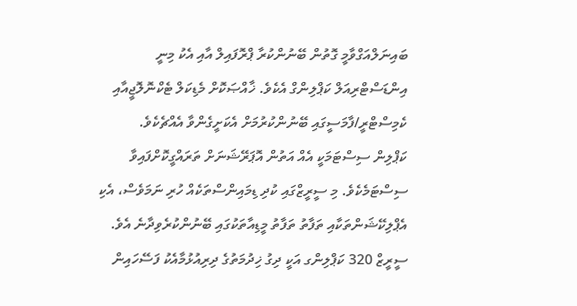ބައިނަލްއަގްވާމީ ގޮތުން ބޭނުންކުރާ ޕްރޮފައިލް އާއި އެކު މިނީ އިންޑަސްޓްރިއަލް ކަޕްލިންގް އެކެވެ. ޚާއްޞަކޮށް މެޑިކަލް ޓެކްނޮލޮޖީއާއި ކެމިސްޓްރީ/ފާމަސީގައި ބޭނުންކުރުމަށް އެކަށީގެންވާ އެއްޗެކެވެ.
ކަޕްލިން ސިސްޓަމަކީ އެއް އަތުން އޮޕަރޭޝަނަށް ތަރައްގީކޮށްފައިވާ ސިސްޓަމެކެވެ. މި ސީރީޒްގައި ކުދި ޑިމައިންސްތަކެއް ހުރި ނަމަވެސް، އެކި އެޕްލިކޭޝަންތަކާއި ތަފާތު ތަފާތު މީޑިއާތަކުގައި ބޭނުންކުރެވިދާނެ އެވެ.
ސީރީޒް 320 ކަޕްލިންގ އަކީ ދިގު ޚިދުމަތުގެ ދިރިއުޅުމާއެކު ފަސޭހައިން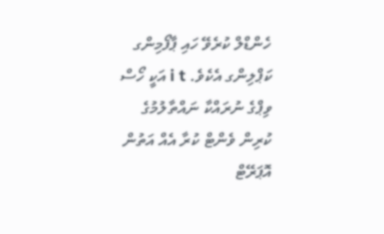ހެންޑްލް ކުރެވޭ ހައި ޕާފޯމިންގ ކަޕްލިންގ އެކެވެ. i t އަކީ ހޯސް ވިޕްގެ ނުރައްކާ ނައްތާލުމުގެ ކުރިން ވެންޓް ކުރާ އެއް އަތުން އޮޕަރޭޓް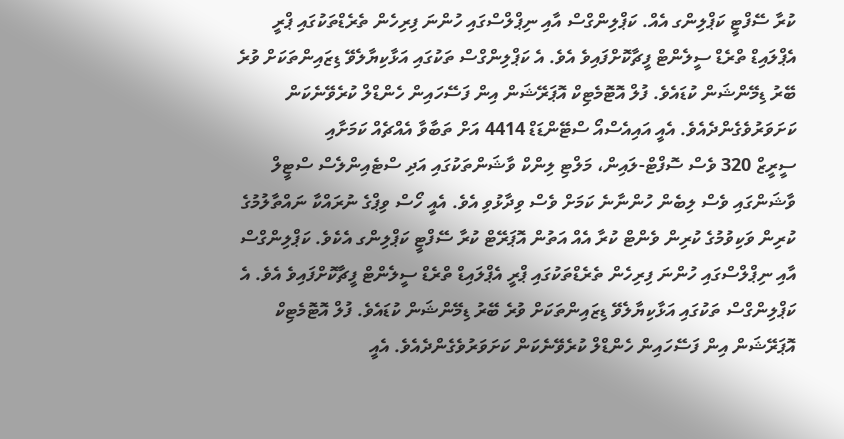ކުރާ ސޭފްޓީ ކަޕްލިންގ އެއް. ކަޕްލިންގްސް އާއި ނިޕްލްސްގައި ހުންނަ ފިރިހެން ތެރެޑްތަކުގައި ޕްރީ އެޕްލައިޑް ތްރެޑް ސީލެންޓް ފީޗާކޮށްފައިވެ އެވެ. އެ ކަޕްލިންގްސް ތަކުގައި އަޅާކިޔާލެވޭ ޑިޒައިންތަކަށް ވުރެ ބޭރު ޑިމޭންޝަން ކުޑައެވެ. ފުލް އޮޓޮމެޓިކް އޮޕަރޭޝަން އިން ފަސޭހައިން ހެންޑްލް ކުރެވޭނެކަން ކަށަވަރުވެގެންދެއެވެ. އެއީ އައިއެސްއޯ ސްޓޭންޑަޑް 4414 އަށް ތަބާވާ އެއްޗެއް ކަމަށާއި
ސީރީޒް 320 ވެސް ސޮފްޓް-ލައިން، މަލްޓި ލިންކް ވާޝަންތަކުގައި އަދި ސްޓެއިންލެސް ސްޓީލް ވާޝަންގައި ވެސް ލިބެން ހުންނާނެ ކަމަށް ވެސް ވިދާޅުވި އެވެ. އެއީ ހޯސް ވިޕްގެ ނުރައްކާ ނައްތާލުމުގެ ކުރިން ވަކިވުމުގެ ކުރިން ވެންޓް ކުރާ އެއް އަތުން އޮޕަރޭޓް ކުރާ ސޭފްޓީ ކަޕްލިންގ އެކެވެ. ކަޕްލިންގްސް އާއި ނިޕްލްސްގައި ހުންނަ ފިރިހެން ތެރެޑްތަކުގައި ޕްރީ އެޕްލައިޑް ތްރެޑް ސީލެންޓް ފީޗާކޮށްފައިވެ އެވެ. އެ ކަޕްލިންގްސް ތަކުގައި އަޅާކިޔާލެވޭ ޑިޒައިންތަކަށް ވުރެ ބޭރު ޑިމޭންޝަން ކުޑައެވެ. ފުލް އޮޓޮމެޓިކް އޮޕަރޭޝަން އިން ފަސޭހައިން ހެންޑްލް ކުރެވޭނެކަން ކަށަވަރުވެގެންދެއެވެ. އެއީ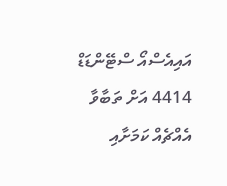އައިއެސްއޯ ސްޓޭންޑަޑް 4414 އަށް ތަބާވާ އެއްޗެއް ކަމަށާއި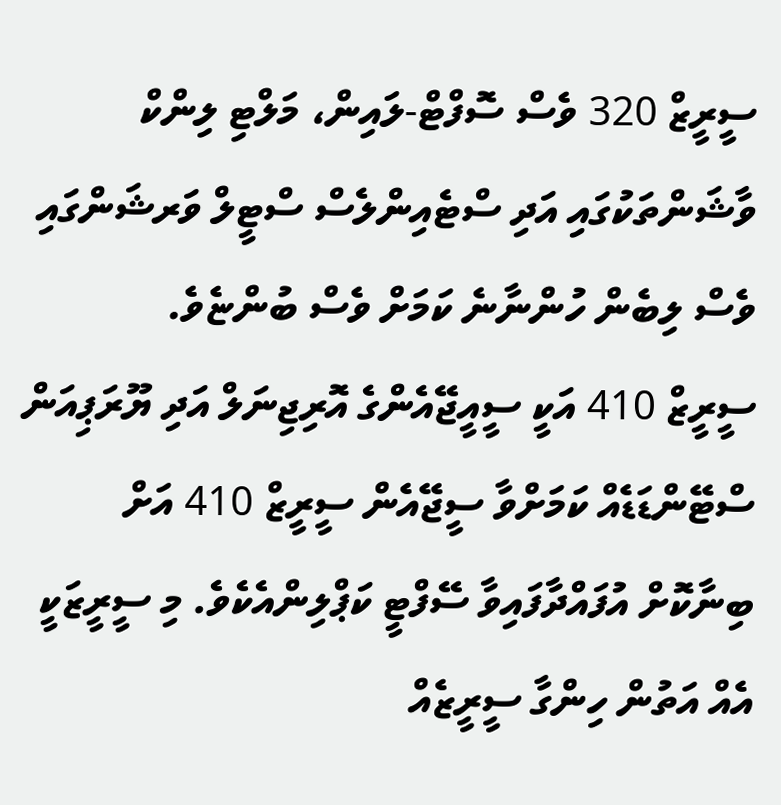ސީރީޒް 320 ވެސް ސޮފްޓް-ލައިން، މަލްޓި ލިންކް ވާޝަންތަކުގައި އަދި ސްޓެއިންލެސް ސްޓީލް ވަރޝަންގައި ވެސް ލިބެން ހުންނާނެ ކަމަށް ވެސް ބުންޏެވެ.
ސީރީޒް 410 އަކީ ސީއީޖޭއެންގެ އޮރިޖިނަލް އަދި ޔޫރަޕިއަން ސްޓޭންޑަޑެއް ކަމަށްވާ ސީޖޭއެން ސީރީޒް 410 އަށް ބިނާކޮށް އުފައްދާފައިވާ ސޭފްޓީ ކަޕްލިންއެކެވެ. މި ސީރީޒަކީ އެއް އަތުން ހިންގާ ސީރީޒެއް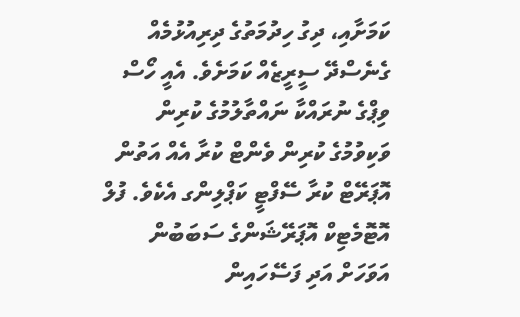ކަމަށާއި، ދިގު ހިދުމަތުގެ ދިރިއުޅުމެއް ގެނެސްދޭ ސީރީޒެއް ކަމަށެވެ. އެއީ ހޯސް ވިޕްގެ ނުރައްކާ ނައްތާލުމުގެ ކުރިން ވަކިވުމުގެ ކުރިން ވެންޓް ކުރާ އެއް އަތުން އޮޕަރޭޓް ކުރާ ސޭފްޓީ ކަޕްލިންގ އެކެވެ. ފުލް އޮޓޮމެޓިކް އޮޕަރޭޝަންގެ ސަބަބުން އަވަހަށް އަދި ފަސޭހައިން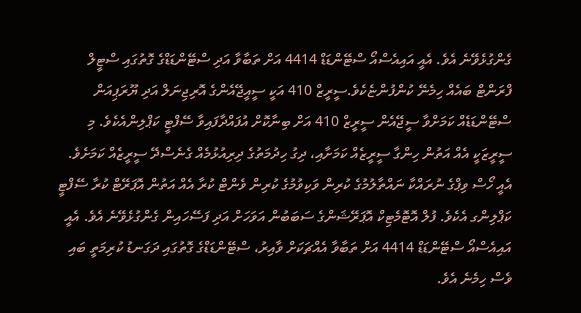ގެންގުޅެވޭނެ އެވެ. އެއީ އައިއެސްއޯ ސްޓޭންޑަޑް 4414 އަށް ތަބާވާ އަދި ސްޓޭންޑަޑްގެ ގޮތުގައި ސްޓީލް ފްރަންޓް ބައެއް ހިމެނޭ ކުންފުންޏެކެވެ.ސީރީޒް 410 އަކީ ސީއީޖޭއެންގެ އޮރިޖިނަލް އަދި ޔޫރަޕިއަން ސްޓޭންޑަޑެއް ކަމަށްވާ ސީޖޭއެން ސީރީޒް 410 އަށް ބިނާކޮށް އުފައްދާފައިވާ ސޭފްޓީ ކަޕްލިންއެކެވެ. މި ސީރީޒަކީ އެއް އަތުން ހިންގާ ސީރީޒެއް ކަމަށާއި، ދިގު ހިދުމަތުގެ ދިރިއުޅުމެއް ގެނެސްދޭ ސީރީޒެއް ކަމަށެވެ. އެއީ ހޯސް ވިޕްގެ ނުރައްކާ ނައްތާލުމުގެ ކުރިން ވަކިވުމުގެ ކުރިން ވެންޓް ކުރާ އެއް އަތުން އޮޕަރޭޓް ކުރާ ސޭފްޓީ ކަޕްލިންގ އެކެވެ. ފުލް އޮޓޮމެޓިކް އޮޕަރޭޝަންގެ ސަބަބުން އަވަހަށް އަދި ފަސޭހައިން ގެންގުޅެވޭނެ އެވެ. އެއީ އައިއެސްއޯ ސްޓޭންޑަޑް 4414 އަށް ތަބާވާ އެއްޗަކަށް ވާއިރު، ސްޓޭންޑަޑްގެ ގޮތުގައި ދަގަނޑު ކުރިމަތީ ބައި ވެސް ހިމެނެ އެވެ.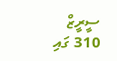ސީރީޒް 310 ގައި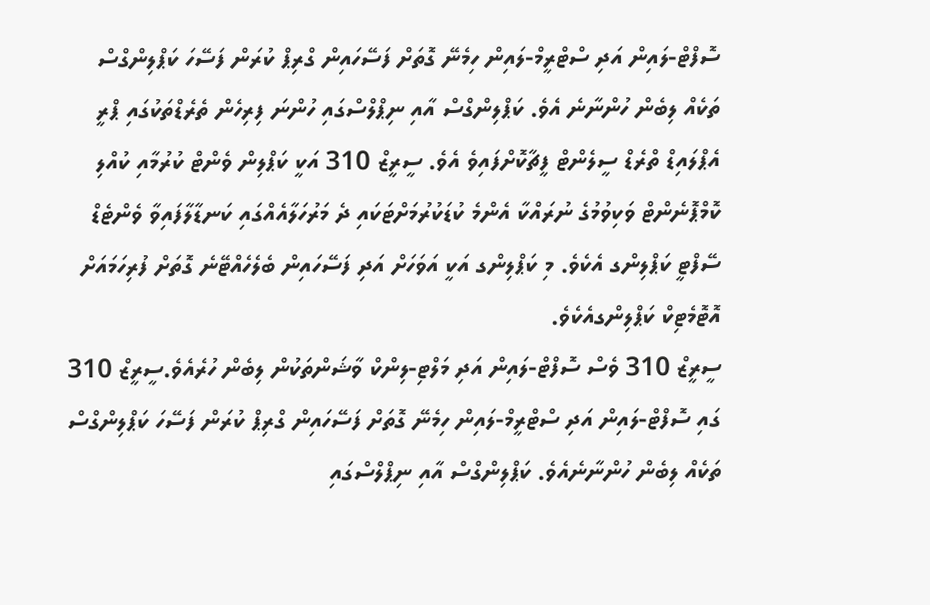ސޮފްޓް-ލައިން އަދި ސްޓްރީމް-ލައިން ހިމެނޭ ގޮތަށް ފަސޭހައިން ގްރިޕް ކުރަން ފަސޭހަ ކަޕްލިންގްސް ތަކެއް ލިބެން ހުންނާނެ އެވެ. ކަޕްލިންގްސް އާއި ނިޕްލްސްގައި ހުންނަ ފިރިހެން ތެރެޑްތަކުގައި ޕްރީ އެޕްލައިޑް ތްރެޑް ސީލެންޓް ފީޗާކޮށްފައިވެ އެވެ. ސީރީޒް 310 އަކީ ކަޕްލިން ވެންޓް ކުރުމާއި ކުއްލި ކޮމްޕޮނެންޓް ވަކިވުމުގެ ނުރައްކާ އެންމެ ކުޑަކުރުމަށްޓަކައި ދެ މަރުހަލާއެއްގައި ކަނޑާލާފައިވާ ވެންޓެޑް ސޭފްޓީ ކަޕްލިންގ އެކެވެ. މި ކަޕްލިންގ އަކީ އަވަހަށް އަދި ފަސޭހައިން ބެލެހެއްޓޭނެ ގޮތަށް ފުރިހަމައަށް އޮޓޮމެޓިކް ކަޕްލިންގއެކެވެ.
ސީރީޒް 310 ވެސް ސޮފްޓް-ލައިން އަދި މަލްޓި-ލިންކް ވާޝަންތަކުން ލިބެން ހުރެއެވެ.ސީރީޒް 310 ގައި ސޮފްޓް-ލައިން އަދި ސްޓްރީމް-ލައިން ހިމެނޭ ގޮތަށް ފަސޭހައިން ގްރިޕް ކުރަން ފަސޭހަ ކަޕްލިންގްސް ތަކެއް ލިބެން ހުންނާނެއެވެ. ކަޕްލިންގްސް އާއި ނިޕްލްސްގައި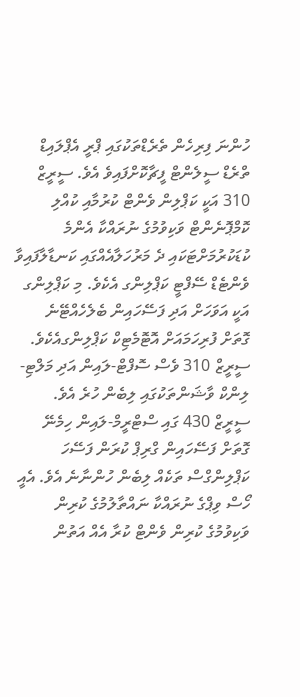ހުންނަ ފިރިހެން ތެރެޑްތަކުގައި ޕްރީ އެޕްލައިޑް ތްރެޑް ސީލެންޓް ފީޗާކޮށްފައިވެ އެވެ. ސީރީޒް 310 އަކީ ކަޕްލިން ވެންޓް ކުރުމާއި ކުއްލި ކޮމްޕޮނެންޓް ވަކިވުމުގެ ނުރައްކާ އެންމެ ކުޑަކުރުމަށްޓަކައި ދެ މަރުހަލާއެއްގައި ކަނޑާލާފައިވާ ވެންޓެޑް ސޭފްޓީ ކަޕްލިންގ އެކެވެ. މި ކަޕްލިންގ އަކީ އަވަހަށް އަދި ފަސޭހައިން ބެލެހެއްޓޭނެ ގޮތަށް ފުރިހަމައަށް އޮޓޮމެޓިކް ކަޕްލިންގއެކެވެ.
ސީރީޒް 310 ވެސް ސޮފްޓް-ލައިން އަދި މަލްޓި-ލިންކް ވާޝަންތަކުގައި ލިބެން ހުރެ އެވެ.
ސީރީޒް 430 ގައި ސްޓްރީމް-ލައިން ހިމެނޭ ގޮތަށް ފަސޭހައިން ގްރިޕް ކުރަން ފަސޭހަ ކަޕްލިންގްސް ތަކެއް ލިބެން ހުންނާނެ އެވެ. އެއީ ހޯސް ވިޕްގެ ނުރައްކާ ނައްތާލުމުގެ ކުރިން ވަކިވުމުގެ ކުރިން ވެންޓް ކުރާ އެއް އަތުން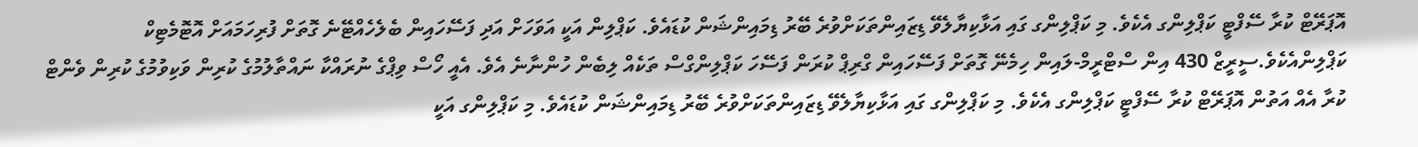އޮޕަރޭޓް ކުރާ ސޭފްޓީ ކަޕްލިންގ އެކެވެ. މި ކަޕްލިންގ ގައި އަޅާކިޔާލެވޭ ޑިޒައިންތަކަށްވުރެ ބޭރު ޑިމައިންޝަން ކުޑައެވެ. ކަޕްލިން އަކީ އަވަހަށް އަދި ފަސޭހައިން ބެލެހެއްޓޭނެ ގޮތަށް ފުރިހަމައަށް އޮޓޮމެޓިކް ކަޕްލިންއެކެވެ.ސީރީޒް 430 އިން ސްޓްރީމް-ލައިން ހިމެނޭ ގޮތަށް ފަސޭހައިން ގްރިޕް ކުރަން ފަސޭހަ ކަޕްލިންގްސް ތަކެއް ލިބެން ހުންނާނެ އެވެ. އެއީ ހޯސް ވިޕްގެ ނުރައްކާ ނައްތާލުމުގެ ކުރިން ވަކިވުމުގެ ކުރިން ވެންޓް ކުރާ އެއް އަތުން އޮޕަރޭޓް ކުރާ ސޭފްޓީ ކަޕްލިންގ އެކެވެ. މި ކަޕްލިންގ ގައި އަޅާކިޔާލެވޭ ޑިޒައިންތަކަށްވުރެ ބޭރު ޑިމައިންޝަން ކުޑައެވެ. މި ކަޕްލިންގ އަކީ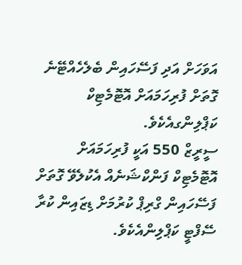އަވަހަށް އަދި ފަސޭހައިން ބެލެހެއްޓޭނެ ގޮތަށް ފުރިހަމައަށް އޮޓޮމެޓިކް ކަޕްލިންގއެކެވެ.
ސީރީޒް 550 އަކީ ފުރިހަމައަށް އޮޓޮމެޓިކް ފަންކްޝަނެއް އެކުލެވޭ ގޮތަށް ފަސޭހައިން ގްރިޕް ކުރުމަށް ޑިޒައިން ކުރާ ސޭފްޓީ ކަޕްލިންއެކެވެ.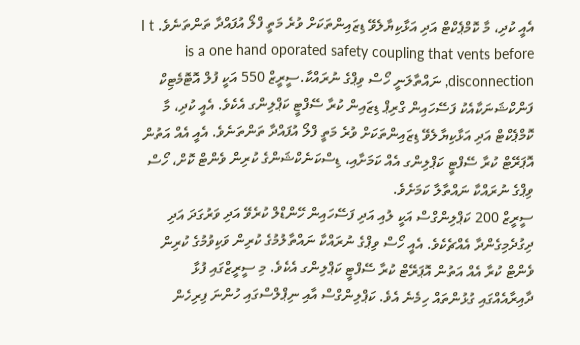އެއީ ކުދި، މާ ކޮމްޕެކްޓް އަދި އަޅާކިޔާލެވޭ ޑިޒައިންތަކަށް ވުރެ މަތީ ފްލޯ އުފައްދާ ތަންތަނެވެ. I t is a one hand oporated safety coupling that vents before disconnection, ނައްތާލަނީ ހޯސް ވިޕްގެ ނުރައްކާ.ސީރީޒް 550 އަކީ ފުލް އޮޓޮމެޓިކް ފަންކްޝަނަކާއެކު ފަސޭހައިން ގްރިޕް ޑިޒައިން ކުރާ ސޭފްޓީ ކަޕްލިންގ އެކެވެ. އެއީ ކުދި، މާ ކޮމްޕެކްޓް އަދި އަޅާކިޔާލެވޭ ޑިޒައިންތަކަށް ވުރެ މަތީ ފްލޯ އުފައްދާ ތަންތަނެވެ. އެއީ އެއް އަތުން އޮޕަރޭޓް ކުރާ ސޭފްޓީ ކަޕްލިންގ އެއް ކަމަށާއި، ޑިސްކަނެކްޝަންގެ ކުރިން ވެންޓް ކޮށް، ހޯސް ވިޕްގެ ނުރައްކާ ނައްތާލާ ކަމަށެވެ.
ސީރީޒް 200 ކަޕްލިންގްސް އަކީ ލުއި އަދި ފަސޭހައިން ހޭންޑްލް ކުރެވޭ އަދި ވަރުގަދަ އަދި ދިގުދެމިގެންދާ އެއްޗެކެވެ. އެއީ ހޯސް ވިޕްގެ ނުރައްކާ ނައްތާލުމުގެ ކުރިން ވަކިވުމުގެ ކުރިން ވެންޓް ކުރާ އެއް އަތުން އޮޕަރޭޓް ކުރާ ސޭފްޓީ ކަޕްލިންގ އެކެވެ. މި ސީރީޒްގައި ފުޅާ ދާއިރާއެއްގައި ގުޅުންތައް ހިމެނެ އެވެ. ކަޕްލިންގްސް އާއި ނިޕްލްސްގައި ހުންނަ ފިރިހެން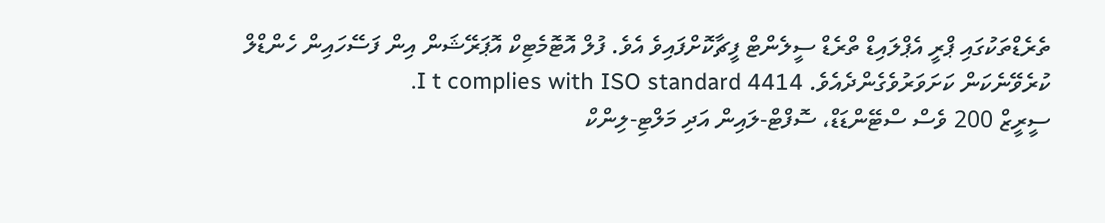ތެރެޑްތަކުގައި ޕްރީ އެޕްލައިޑް ތްރެޑް ސީލެންޓް ފީޗާކޮށްފައިވެ އެވެ. ފުލް އޮޓޮމެޓިކް އޮޕަރޭޝަން އިން ފަސޭހައިން ހެންޑްލް ކުރެވޭނެކަން ކަށަވަރުވެގެންދެއެވެ. I t complies with ISO standard 4414.
ސީރީޒް 200 ވެސް ސްޓޭންޑަޑް، ސޮފްޓް-ލައިން އަދި މަލްޓި-ލިންކް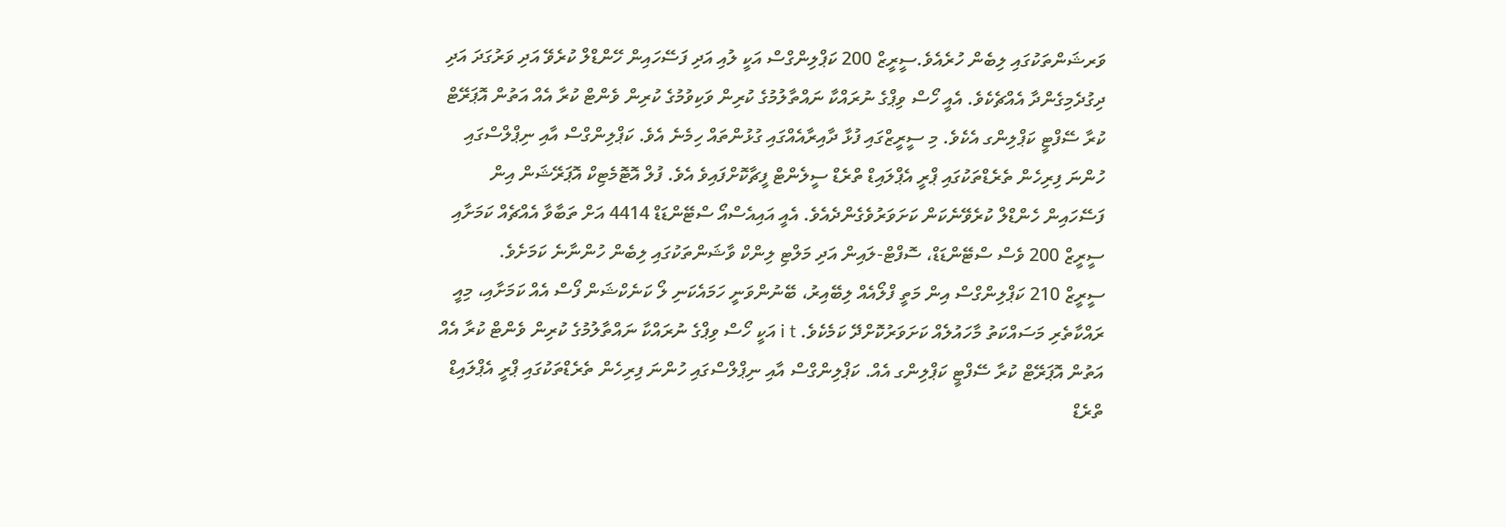ވަރޝަންތަކުގައި ލިބެން ހުރެއެވެ.ސީރީޒް 200 ކަޕްލިންގްސް އަކީ ލުއި އަދި ފަސޭހައިން ހޭންޑްލް ކުރެވޭ އަދި ވަރުގަދަ އަދި ދިގުދެމިގެންދާ އެއްޗެކެވެ. އެއީ ހޯސް ވިޕްގެ ނުރައްކާ ނައްތާލުމުގެ ކުރިން ވަކިވުމުގެ ކުރިން ވެންޓް ކުރާ އެއް އަތުން އޮޕަރޭޓް ކުރާ ސޭފްޓީ ކަޕްލިންގ އެކެވެ. މި ސީރީޒްގައި ފުޅާ ދާއިރާއެއްގައި ގުޅުންތައް ހިމެނެ އެވެ. ކަޕްލިންގްސް އާއި ނިޕްލްސްގައި ހުންނަ ފިރިހެން ތެރެޑްތަކުގައި ޕްރީ އެޕްލައިޑް ތްރެޑް ސީލެންޓް ފީޗާކޮށްފައިވެ އެވެ. ފުލް އޮޓޮމެޓިކް އޮޕަރޭޝަން އިން ފަސޭހައިން ހެންޑްލް ކުރެވޭނެކަން ކަށަވަރުވެގެންދެއެވެ. އެއީ އައިއެސްއޯ ސްޓޭންޑަޑް 4414 އަށް ތަބާވާ އެއްޗެއް ކަމަށާއި
ސީރީޒް 200 ވެސް ސްޓޭންޑަޑް، ސޮފްޓް-ލައިން އަދި މަލްޓި ލިންކް ވާޝަންތަކުގައި ލިބެން ހުންނާނެ ކަމަށެވެ.
ސީރީޒް 210 ކަޕްލިންގްސް އިން މަތީ ފްލޯއެއް ލިބޭއިރު، ބޭނުންވަނީ ހަމައެކަނި ލޯ ކަނެކްޝަން ފޯސް އެއް ކަމަށާއި، މިއީ ރައްކާތެރި މަސައްކަތު މާހައުލެއް ކަށަވަރުކޮށްދޭ ކަމެކެވެ. i t އަކީ ހޯސް ވިޕްގެ ނުރައްކާ ނައްތާލުމުގެ ކުރިން ވެންޓް ކުރާ އެއް އަތުން އޮޕަރޭޓް ކުރާ ސޭފްޓީ ކަޕްލިންގ އެއް. ކަޕްލިންގްސް އާއި ނިޕްލްސްގައި ހުންނަ ފިރިހެން ތެރެޑްތަކުގައި ޕްރީ އެޕްލައިޑް ތްރެޑް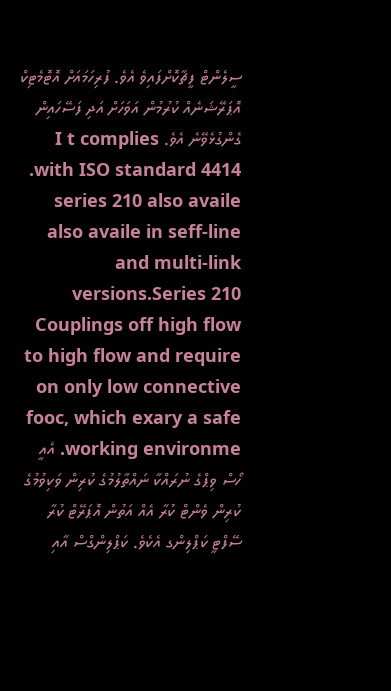ސީލެންޓް ފީޗާކޮށްފައިވެ އެވެ. ފުރިހަމައަށް އޮޓޮމެޓިކް އޮޕަރޭޝަނެއް ކުރުމުން އަވަހަށް އަދި ފަސޭހައިން ގެންގުޅެވޭނެ އެވެ. I t complies with ISO standard 4414.
series 210 also availe also availe in seff-line and multi-link versions.Series 210 Couplings off high flow to high flow and require on only low connective fooc, which exary a safe working environme. އެއީ ހޯސް ވިޕްގެ ނުރައްކާ ނައްތާލުމުގެ ކުރިން ވަކިވުމުގެ ކުރިން ވެންޓް ކުރާ އެއް އަތުން އޮޕަރޭޓް ކުރާ ސޭފްޓީ ކަޕްލިންގ އެކެވެ. ކަޕްލިންގްސް އާއި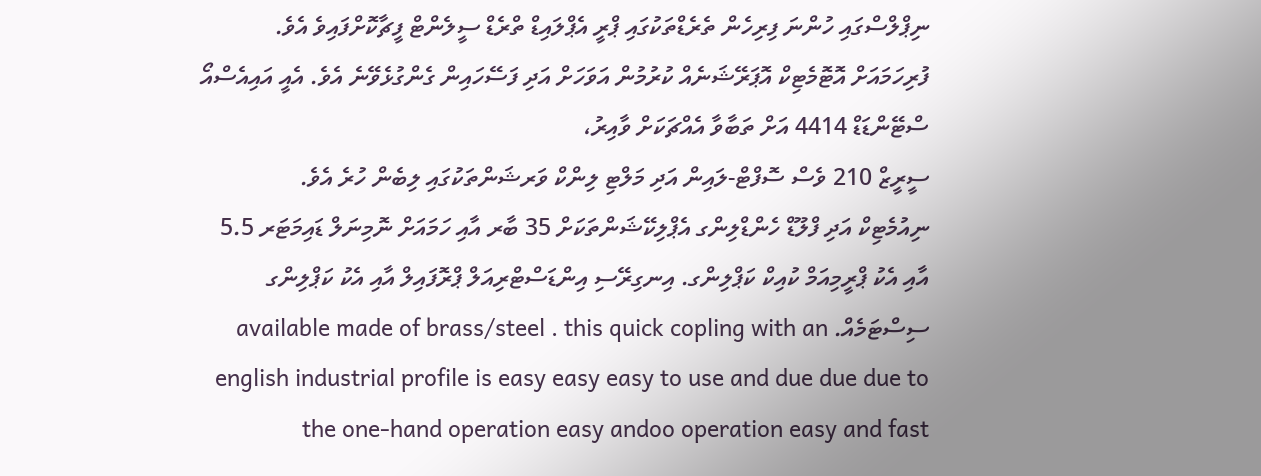ނިޕްލްސްގައި ހުންނަ ފިރިހެން ތެރެޑްތަކުގައި ޕްރީ އެޕްލައިޑް ތްރެޑް ސީލެންޓް ފީޗާކޮށްފައިވެ އެވެ. ފުރިހަމައަށް އޮޓޮމެޓިކް އޮޕަރޭޝަނެއް ކުރުމުން އަވަހަށް އަދި ފަސޭހައިން ގެންގުޅެވޭނެ އެވެ. އެއީ އައިއެސްއޯ ސްޓޭންޑަޑް 4414 އަށް ތަބާވާ އެއްޗަކަށް ވާއިރު،
ސީރީޒް 210 ވެސް ސޮފްޓް-ލައިން އަދި މަލްޓި ލިންކް ވަރޝަންތަކުގައި ލިބެން ހުރެ އެވެ.
ނިއުމެޓިކް އަދި ފްލޫޑް ހެންޑްލިންގ އެޕްލިކޭޝަންތަކަށް 35 ބާރ އާއި ހަމައަށް ނޮމިނަލް ޑައިމަޓަރ 5.5 އާއި އެކު ޕްރީމިއަމް ކުއިކް ކަޕްލިންގ. އިނގިރޭސި އިންޑަސްޓްރިއަލް ޕްރޮފައިލް އާއި އެކު ކަޕްލިންގ ސިސްޓަމެއް. available made of brass/steel . this quick copling with an english industrial profile is easy easy easy to use and due due due to the one-hand operation easy andoo operation easy and fast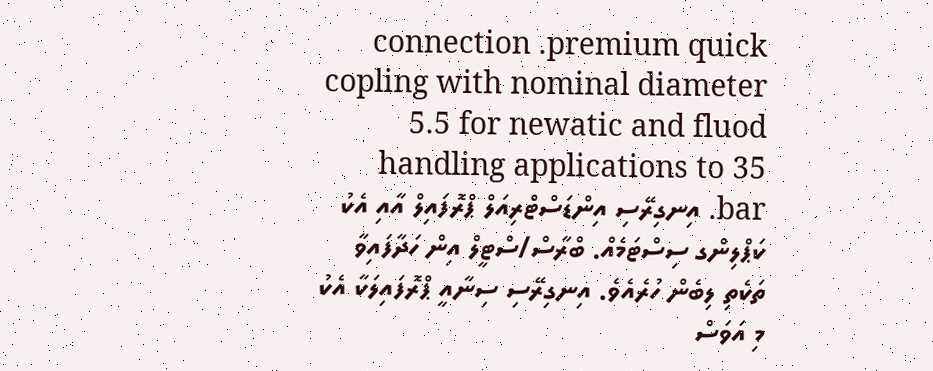connection .premium quick copling with nominal diameter 5.5 for newatic and fluod handling applications to 35 bar. އިނގިރޭސި އިންޑަސްޓްރިއަލް ޕްރޮފައިލް އާއި އެކު ކަޕްލިންގ ސިސްޓަމެއް. ބްރާސް/ސްޓީލް އިން ހަދާފައިވާ ތަކެތި ލިބެން ހުރެއެވެ. އިނގިރޭސި ސިނާއީ ޕްރޮފައިލަކާ އެކު މި އަވަސް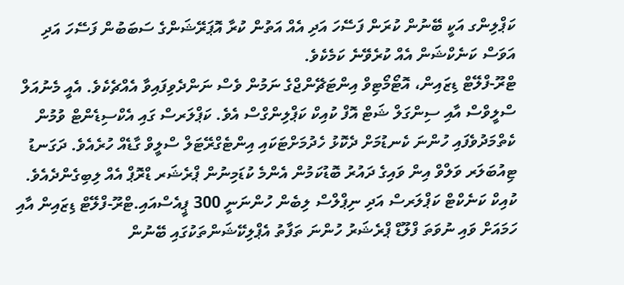ކަޕްލިންގ އަކީ ބޭނުން ކުރަން ފަސޭހަ އަދި އެއް އަތުން ކުރާ އޮޕަރޭޝަންގެ ސަބަބުން ފަސޭހަ އަދި އަވަސް ކަނެކްޝަން އެއް ކުރެވޭނެ ކަމެކެވެ.
ޓްރޫ-ފްލޭޓް ޑިޒައިން، އޮޓޯމޯޓިވް އިންޓަޗޭންޖްގެ ނަމުން ވެސް ނަންދެވިފައިވާ އެއްޗެކެވެ. އެއީ މެނުއަލް ސްލީވްސް އާއި ސިންގަލް ޝަޓް އޮފް ކުއިކް ކަޕްލިންގްސް އެވެ. ކަޕްލަރސް ގައި އެކްސިޑެންޓް ވުމުން ކެތްމަދުވެފައި ހުންނަ ކެނޑުމަށް ދެކޮޅު ހެދުމަށްޓަކައި އިންޓެގްރޭޓަލް ސްލީވް ގާޑެއް ހުރެއެވެ. ދަގަނޑު ޓިއުބަލަރ ވަލްވް އިން ވައިގެ ދައުރު ބޮޑުކަމުން އެންމެ ކުޑަމިނުން ޕްރެޝަރ ޑްރޮޕް އެއް ލިބިގެންދެއެވެ. ކުއިކް ކަނެކްޓް ކަޕްލަރސް އަދި ނިޕްލްސް ލިބެން ހުންނަނީ 300 ޕީއެސްއައި.ޓްރޫ-ފްލޭޓް ޑިޒައިން އާއި ހަމައަށް ވައި ނުވަތަ ފްލޫޑް ޕްރެޝަރު ހުންނަ ތަފާތު އެޕްލިކޭޝަންތަކުގައި ބޭނުން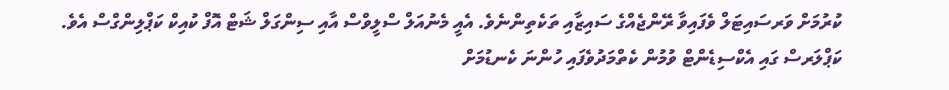ކުރުމަށް ވަރސައިޓަލް ވެފައިވާ ރޭންޖެއްގެ ސައިޒާއި ތަކެތިންނެވެ. އެއީ މެނުއަލް ސްލީވްސް އާއި ސިންގަލް ޝަޓް އޮފް ކުއިކް ކަޕްލިންގްސް އެވެ. ކަޕްލަރސް ގައި އެކްސިޑެންޓް ވުމުން ކެތްމަދުވެފައި ހުންނަ ކެނޑުމަށް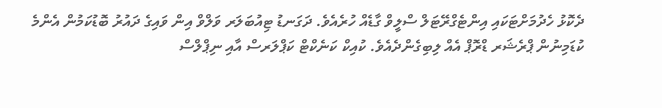ދެކޮޅު ހެދުމަށްޓަކައި އިންޓެގްރޭޓަލް ސްލީވް ގާޑެއް ހުރެއެވެ. ދަގަނޑު ޓިއުބަލަރ ވަލްވް އިން ވައިގެ ދައުރު ބޮޑުކަމުން އެންމެ ކުޑަމިނުން ޕްރެޝަރ ޑްރޮޕް އެއް ލިބިގެންދެއެވެ. ކުއިކް ކަނެކްޓް ކަޕްލަރސް އާއި ނިޕްލްސް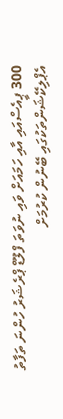300 ޕީއެސްއައި އާއި ހަމައަށް ވައި ނުވަތަ ފްލޫޑް ޕްރެޝަރު ހުންނަ ތަފާތު އެޕްލިކޭޝަންތަކުގައި ބޭނުން ކުރުމަށް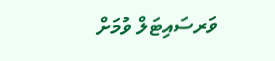ވަރސައިޓަލް ވުމަށް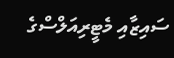ސައިޒާއި މެޓީރިއަލްސްގެ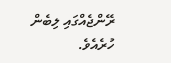ރޭންޖެއްގައި ލިބެން ހުރެއެވެ.